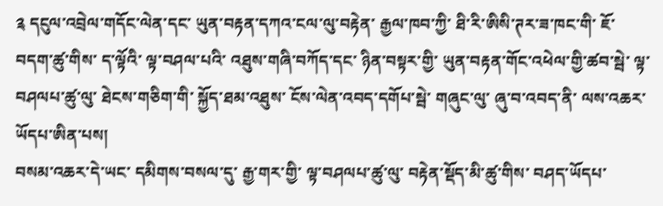༉ དངུལ་འབྲེལ་གདོང་ལེན་དང་ ཡུན་བརྟན་དཀའ་ངལ་ལུ་བརྟེན་ རྒྱལ་ཁབ་ཀྱི་ ཐི་རི་ཨིསི་ཊར་ཟ་ཁང་གི་ ཇོ་བདག་ཚུ་གིས་ ད་ལྟོའི་ ལྟ་བཤལ་པའི་ འཐུས་གཞི་བཀོད་དང་ ཉིན་བསྟར་གྱི་ ཡུན་བརྟན་གོང་འཕེལ་གྱི་ཚབ་སྦེ་ ལྟ་བཤལཔ་ཚུ་ལུ་ ཐེངས་གཅིག་གི་ སྐྱོད་ཐམ་འཐུས་ ངོས་ལེན་འབད་དགོཔ་སྦེ་ གཞུང་ལུ་ ཞུ་བ་འབད་ནི་ ལས་འཆར་ཡོདཔ་ཨིན་པས།
བསམ་འཆར་དེ་ཡང་ དམིགས་བསལ་དུ་ རྒྱ་གར་གྱི་ ལྟ་བཤལཔ་ཚུ་ལུ་ བརྟེན་སྡོད་མི་ཚུ་གིས་ བཤད་ཡོདཔ་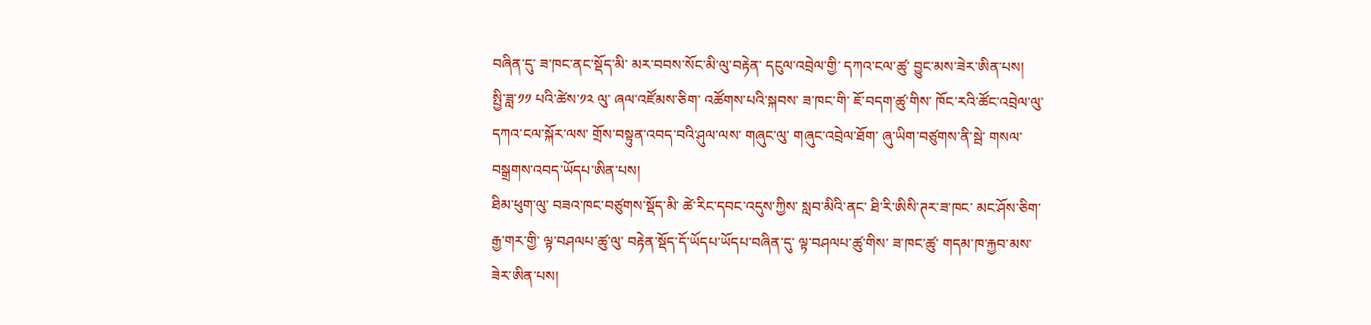བཞིན་དུ་ ཟ་ཁང་ནང་སྡོད་མི་ མར་བབས་སོང་མི་ལུ་བརྟེན་ དངུལ་འབྲེལ་གྱི་ དཀའ་ངལ་ཚུ་ བྱུང་མས་ཟེར་ཨིན་པས།
སྤྱི་ཟླ་༡༡ པའི་ཚེས་༡༢ ལུ་ ཞལ་འཛོམས་ཅིག་ འཚོགས་པའི་སྐབས་ ཟ་ཁང་གི་ ཇོ་བདག་ཚུ་གིས་ ཁོང་རའི་ཚོང་འབྲེལ་ལུ་ དཀའ་ངལ་སྐོར་ལས་ གྲོས་བསྟུན་འབད་བའི་ཤུལ་ལས་ གཞུང་ལུ་ གཞུང་འབྲེལ་ཐོག་ ཞུ་ཡིག་བཙུགས་ནི་སྦེ་ གསལ་བསྒྲགས་འབད་ཡོདཔ་ཨིན་པས།
ཐིམ་ཕུག་ལུ་ བཟའ་ཁང་བཙུགས་སྡོད་མི་ ཚེ་རིང་དབང་འདུས་ཀྱིས་ སླབ་མིའི་ནང་ ཐི་རི་ཨིསི་ཊར་ཟ་ཁང་ མང་ཤོས་ཅིག་ རྒྱ་གར་གྱི་ ལྟ་བཤལཔ་ཚུ་ལུ་ བརྟེན་སྡོད་དོ་ཡོདཔ་ཡོདཔ་བཞིན་དུ་ ལྟ་བཤལཔ་ཚུ་གིས་ ཟ་ཁང་ཚུ་ གདམ་ཁ་རྐྱབ་མས་ཟེར་ཨིན་པས།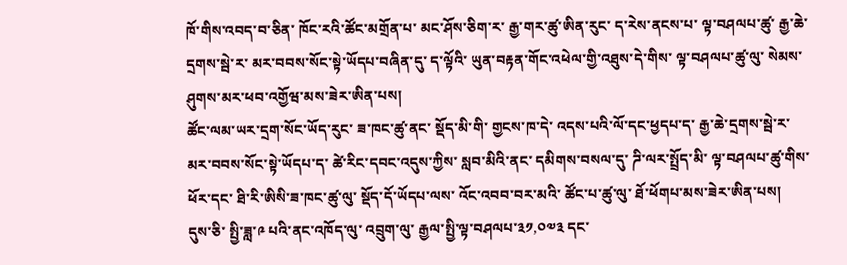ཁོ་གིས་འབད་བ་ཅིན་ ཁོང་རའི་ཚོང་མགྲོན་པ་ མང་ཤོས་ཅིག་ར་ རྒྱ་གར་ཚུ་ཨིན་རུང་ ད་རེས་ནངས་པ་ ལྟ་བཤལཔ་ཚུ་ རྒྱ་ཆེ་དྲགས་སྦེ་ར་ མར་བབས་སོང་སྟེ་ཡོདཔ་བཞིན་དུ་ ད་ལྟོའི་ ཡུན་བརྟན་གོང་འཕེལ་གྱི་འཐུས་དེ་གིས་ ལྟ་བཤལཔ་ཚུ་ལུ་ སེམས་ཤུགས་མར་ཕབ་འགྱོཝ་མས་ཟེར་ཨིན་པས།
ཚོང་ལམ་ཡར་དྲག་སོང་ཡོད་རུང་ ཟ་ཁང་ཚུ་ནང་ སྡོད་མི་གི་ གྱངས་ཁ་དེ་ འདས་པའི་ལོ་དང་ཕྱདཔ་ད་ རྒྱ་ཆེ་དྲགས་སྦེ་ར་ མར་བབས་སོང་སྟེ་ཡོདཔ་ད་ ཚེ་རིང་དབང་འདུས་ཀྱིས་ སླབ་མིའི་ནང་ དམིགས་བསལ་དུ་ ཌི་ལར་སྤྲོད་མི་ ལྟ་བཤལཔ་ཚུ་གིས་ ཕོར་དང་ ཐི་རི་ཨིསི་ཟ་ཁང་ཚུ་ལུ་ སྡོད་དོ་ཡོདཔ་ལས་ འོང་འབབ་བར་མའི་ ཚོང་པ་ཚུ་ལུ་ ཐོ་ཕོགཔ་མས་ཟེར་ཨིན་པས།
དུས་ཅི་ སྤྱི་ཟླ་༩ པའི་ནང་འཁོད་ལུ་ འབྲུག་ལུ་ རྒྱལ་སྤྱི་ལྟ་བཤལཔ་༣༡,༠༧༣ དང་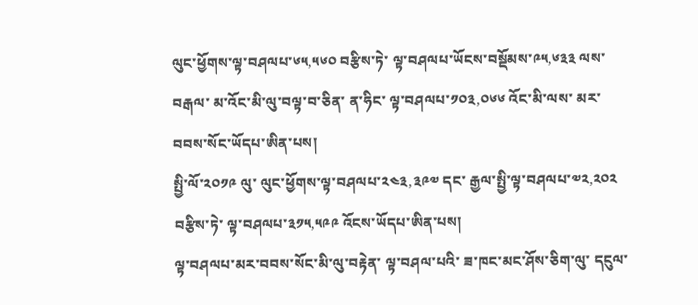ལུང་ཕྱོགས་ལྟ་བཤལཔ་༦༥,༥༦༠ བརྩིས་ཏེ་ ལྟ་བཤལཔ་ཡོངས་བསྡོམས་༩༥,༦༣༣ ལས་བརྒལ་ མ་འོང་མི་ལུ་བལྟ་བ་ཅིན་ ན་ཧིང་ ལྟ་བཤལཔ་༡༠༣,༠༦༦ འོང་མི་ལས་ མར་བབས་སོང་ཡོདཔ་ཨིན་པས།
སྤྱི་ལོ་༢༠༡༩ ལུ་ ལུང་ཕྱོགས་ལྟ་བཤལཔ་༢༤༣,༣༩༧ དང་ རྒྱལ་སྤྱི་ལྟ་བཤལཔ་༧༢,༢༠༢ བརྩིས་ཏེ་ ལྟ་བཤལཔ་༣༡༥,༥༩༩ འོངས་ཡོདཔ་ཨིན་པས།
ལྟ་བཤལཔ་མར་བབས་སོང་མི་ལུ་བརྟེན་ ལྟ་བཤལ་པའི་ ཟ་ཁང་མང་ཤོས་ཅིག་ལུ་ དངུལ་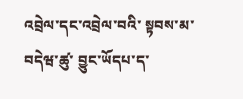འབྲེལ་དང་འབྲེལ་བའི་ སྟབས་མ་བདེཝ་ཚུ་ བྱུང་ཡོདཔ་ད་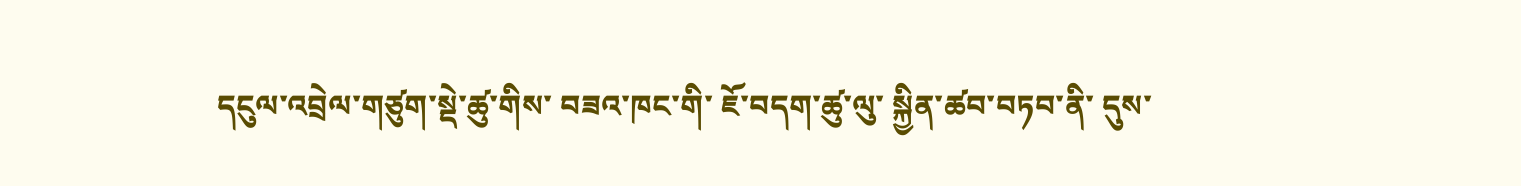དངུལ་འབྲེལ་གཙུག་སྡེ་ཚུ་གིས་ བཟའ་ཁང་གི་ ཇོ་བདག་ཚུ་ལུ་ སྐྱིན་ཚབ་བཏབ་ནི་ དུས་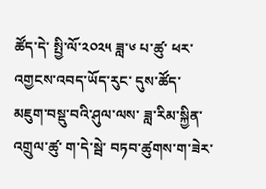ཚོད་དེ་ སྤྱི་ལོ་༢༠༢༥ ཟླ་༦ པ་ཚུ་ ཕར་འགྱངས་འབད་ཡོད་རུང་ དུས་ཚོད་མཇུག་བསྡུ་བའི་ཤུལ་ལས་ ཟླ་རིམ་སྐྱིན་འགྲུལ་ཚུ་ ག་དེ་སྦེ་ བཏབ་ཚུགས་ག་ཟེར་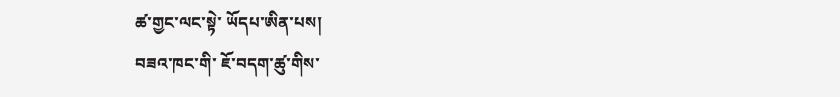ཚ་གྱང་ལང་སྟེ་ ཡོདཔ་ཨིན་པས།
བཟའ་ཁང་གི་ ཇོ་བདག་ཚུ་གིས་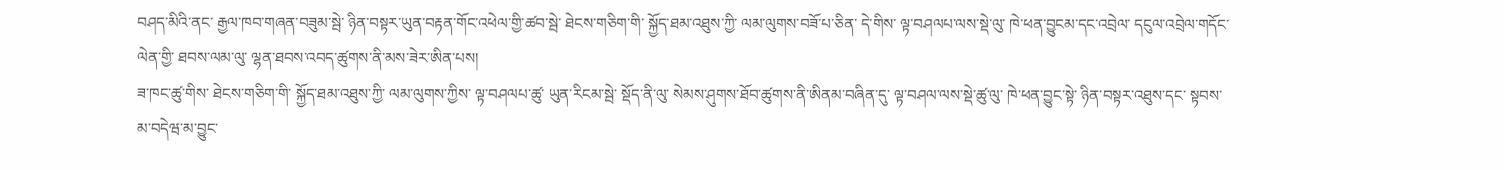བཤད་མིའི་ནང་ རྒྱལ་ཁབ་གཞན་བཟུམ་སྦེ་ ཉིན་བསྟར་ཡུན་བརྟན་གོང་འཕེལ་གྱི་ཚབ་སྦེ་ ཐེངས་གཅིག་གི་ སྐྱོད་ཐམ་འཐུས་ཀྱི་ ལམ་ལུགས་བཟོ་པ་ཅིན་ དེ་གིས་ ལྟ་བཤལཔ་ལས་སྡེ་ལུ་ ཁེ་ཕན་བྱུངམ་དང་འབྲེལ་ དངུལ་འབྲེལ་གདོང་ལེན་གྱི་ ཐབས་ལམ་ལུ་ ལྷན་ཐབས་འབད་ཚུགས་ནི་མས་ཟེར་ཨིན་པས།
ཟ་ཁང་ཚུ་གིས་ ཐེངས་གཅིག་གི་ སྐྱོད་ཐམ་འཐུས་ཀྱི་ ལམ་ལུགས་ཀྱིས་ ལྟ་བཤལཔ་ཚུ་ ཡུན་རིངམ་སྦེ་ སྡོད་ནི་ལུ་ སེམས་ཤུགས་ཐོབ་ཚུགས་ནི་ཨིནམ་བཞིན་དུ་ ལྟ་བཤལ་ལས་སྡེ་ཚུ་ལུ་ ཁེ་ཕན་བྱུང་སྟེ་ ཉིན་བསྟར་འཐུས་དང་ སྟབས་མ་བདེཝ་མ་བྱུང་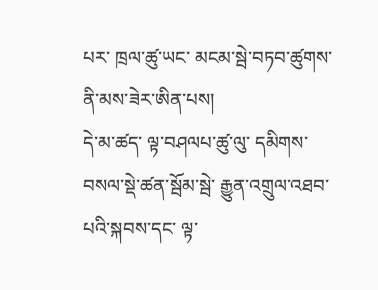པར་ ཁྲལ་ཚུ་ཡང་ མངམ་སྦེ་བཏབ་ཚུགས་ནི་མས་ཟེར་ཨིན་པས།
དེ་མ་ཚད་ ལྟ་བཤལཔ་ཚུ་ལུ་ དམིགས་བསལ་སྡེ་ཚན་སྦོམ་སྦེ་ རྒྱུན་འགྲུལ་འཐབ་པའི་སྐབས་དང་ ལྟ་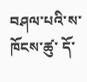བཤལ་པའི་ས་ཁོངས་ཚུ་ དོ་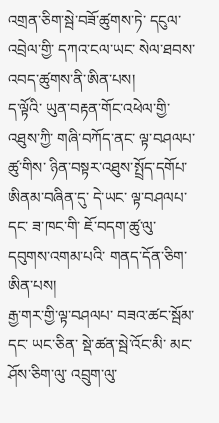འགྲན་ཅིག་སྦེ་བཟོ་ཚུགས་ཏེ་ དངུལ་འབྲེལ་གྱི་ དཀའ་ངལ་ཡང་ སེལ་ཐབས་འབད་ཚུགས་ནི་ཨིན་པས།
ད་ལྟོའི་ ཡུན་བརྟན་གོང་འཕེལ་གྱི་འཐུས་ཀྱི་ གཞི་བཀོད་ནང་ ལྟ་བཤལཔ་ཚུ་གིས་ ཉིན་བསྟར་འཐུས་སྤྲོད་དགོཔ་ཨིནམ་བཞིན་དུ་ དེ་ཡང་ ལྟ་བཤལཔ་དང་ ཟ་ཁང་གི་ ཇོ་བདག་ཚུ་ལུ་ དབུགས་འགམ་པའི་ གནད་དོན་ཅིག་ཨིན་པས།
རྒྱ་གར་གྱི་ལྟ་བཤལཔ་ བཟའ་ཚང་སྦོམ་དང་ ཡང་ཅིན་ སྡེ་ཚན་སྦེ་འོང་མི་ མང་ཤོས་ཅིག་ལུ་ འབྲུག་ལུ་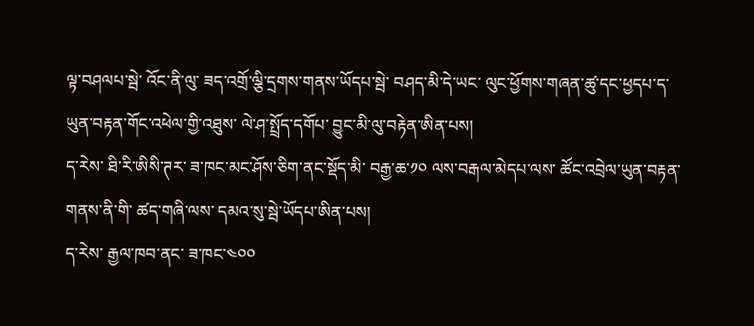ལྟ་བཤལཔ་སྦེ་ འོང་ནི་ལུ་ ཟད་འགྲོ་ལྕི་དྲགས་གནས་ཡོདཔ་སྦེ་ བཤད་མི་དེ་ཡང་ ལུང་ཕྱོགས་གཞན་ཚུ་དང་ཕྱདཔ་ད་ ཡུན་བརྟན་གོང་འཕེལ་གྱི་འཐུས་ ལེ་ཤ་སྤྲོད་དགོཔ་ བྱུང་མི་ལུ་བརྟེན་ཨིན་པས།
ད་རེས་ ཐི་རི་ཨིསི་ཊར་ ཟ་ཁང་མང་ཤོས་ཅིག་ནང་སྡོད་མི་ བརྒྱ་ཆ་༡༠ ལས་བརྒལ་མེདཔ་ལས་ ཚོང་འབྲེལ་ཡུན་བརྟན་གནས་ནི་གི་ ཚད་གཞི་ལས་ དམའ་སུ་སྦེ་ཡོདཔ་ཨིན་པས།
ད་རེས་ རྒྱལ་ཁབ་ནང་ ཟ་ཁང་༤༠༠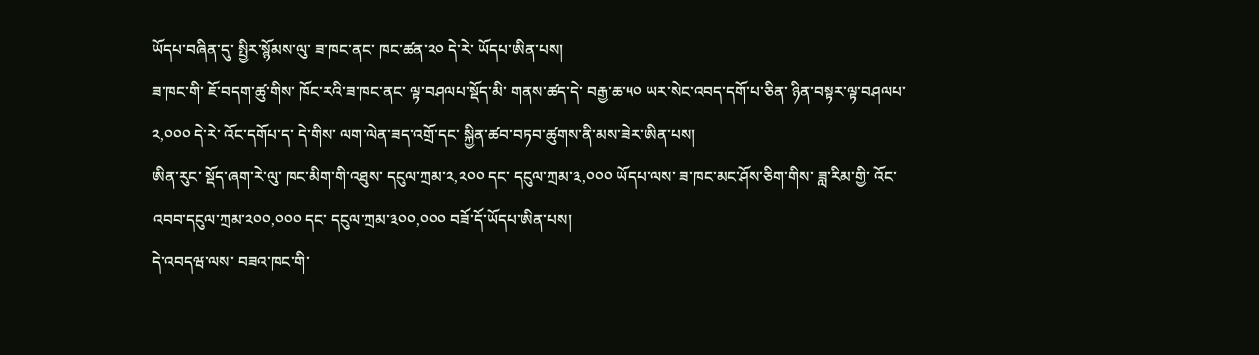ཡོདཔ་བཞིན་དུ་ སྤྱིར་སྙོམས་ལུ་ ཟ་ཁང་ནང་ ཁང་ཚན་༢༠ དེ་རེ་ ཡོདཔ་ཨིན་པས།
ཟ་ཁང་གི་ ཇོ་བདག་ཚུ་གིས་ ཁོང་རའི་ཟ་ཁང་ནང་ ལྟ་བཤལཔ་སྡོད་མི་ གནས་ཚད་དེ་ བརྒྱ་ཆ་༥༠ ཡར་སེང་འབད་དགོ་པ་ཅིན་ ཉིན་བསྟར་ལྟ་བཤལཔ་༢,༠༠༠ དེ་རེ་ འོང་དགོཔ་ད་ དེ་གིས་ ལག་ལེན་ཟད་འགྲོ་དང་ སྐྱིན་ཚབ་བཏབ་ཚུགས་ནི་མས་ཟེར་ཨིན་པས།
ཨིན་རུང་ སྡོད་ཞག་རེ་ལུ་ ཁང་མིག་གི་འཐུས་ དངུལ་ཀྲམ་༢,༢༠༠ དང་ དངུལ་ཀྲམ་༣,༠༠༠ ཡོདཔ་ལས་ ཟ་ཁང་མང་ཤོས་ཅིག་གིས་ ཟླ་རིམ་གྱི་ འོང་འབབ་དངུལ་ཀྲམ་༢༠༠,༠༠༠ དང་ དངུལ་ཀྲམ་༣༠༠,༠༠༠ བཟོ་དོ་ཡོདཔ་ཨིན་པས།
དེ་འབདཝ་ལས་ བཟའ་ཁང་གི་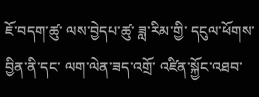ཇོ་བདག་ཚུ་ ལས་བྱེདཔ་ཚུ་ ཟླ་རིམ་གྱི་ དངུལ་ཕོགས་བྱིན་ནི་དང་ ལག་ལེན་ཟད་འགྲོ་ འཛིན་སྐྱོང་འཐབ་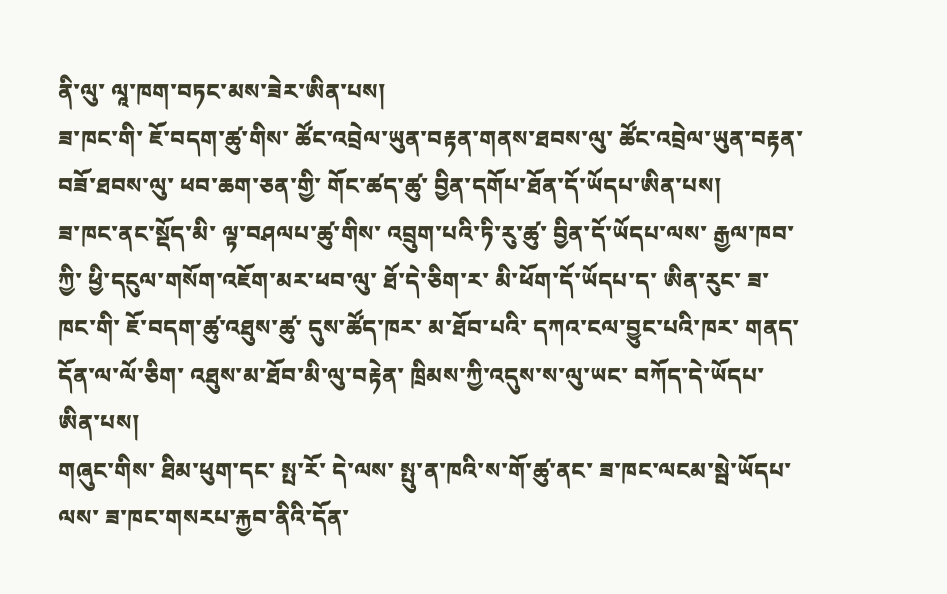ནི་ལུ་ ལཱ་ཁག་བཏང་མས་ཟེར་ཨིན་པས།
ཟ་ཁང་གི་ ཇོ་བདག་ཚུ་གིས་ ཚོང་འབྲེལ་ཡུན་བརྟན་གནས་ཐབས་ལུ་ ཚོང་འབྲེལ་ཡུན་བརྟན་བཟོ་ཐབས་ལུ་ ཕབ་ཆག་ཅན་གྱི་ གོང་ཚད་ཚུ་ བྱིན་དགོཔ་ཐོན་དོ་ཡོདཔ་ཨིན་པས།
ཟ་ཁང་ནང་སྡོད་མི་ ལྟ་བཤལཔ་ཚུ་གིས་ འབྲུག་པའི་ཏི་རུ་ཚུ་ བྱིན་དོ་ཡོདཔ་ལས་ རྒྱལ་ཁབ་ཀྱི་ ཕྱི་དངུལ་གསོག་འཇོག་མར་ཕབ་ལུ་ ཐོ་དེ་ཅིག་ར་ མི་ཕོག་དོ་ཡོདཔ་ད་ ཨིན་རུང་ ཟ་ཁང་གི་ ཇོ་བདག་ཚུ་འཐུས་ཚུ་ དུས་ཚོད་ཁར་ མ་ཐོབ་པའི་ དཀའ་ངལ་བྱུང་པའི་ཁར་ གནད་དོན་ལ་ལོ་ཅིག་ འཐུས་མ་ཐོབ་མི་ལུ་བརྟེན་ ཁྲིམས་ཀྱི་འདུས་ས་ལུ་ཡང་ བཀོད་དེ་ཡོདཔ་ཨིན་པས།
གཞུང་གིས་ ཐིམ་ཕུག་དང་ སྤ་རོ་ དེ་ལས་ སྤུ་ན་ཁའི་ས་གོ་ཚུ་ནང་ ཟ་ཁང་ལངམ་སྦེ་ཡོདཔ་ལས་ ཟ་ཁང་གསརཔ་རྐྱབ་ནིའི་དོན་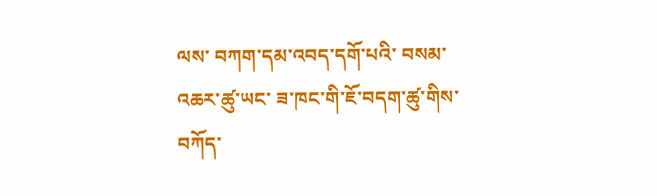ལས་ བཀག་དམ་འབད་དགོ་པའི་ བསམ་འཆར་ཚུ་ཡང་ ཟ་ཁང་གི་ཇོ་བདག་ཚུ་གིས་ བཀོད་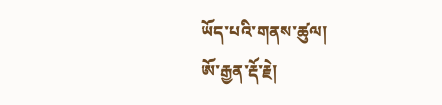ཡོད་པའི་གནས་ཚུལ།
ཨོ་རྒྱན་རྡོ་རྗེ།